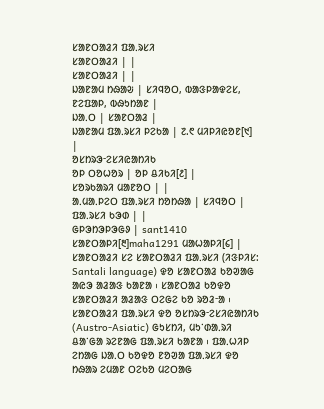ᱥᱟᱱᱛᱟᱲᱤ ᱯᱟᱹᱨᱥᱤ
ᱥᱟᱱᱛᱟᱲᱤ | |
ᱥᱟᱱᱛᱟᱲᱤ | |
ᱡᱟᱱᱟᱢ ᱴᱷᱟᱶ | ᱥᱤᱧᱚᱛ, ᱵᱟᱝᱞᱟᱫᱮᱥ, ᱱᱮᱯᱟᱞ, ᱵᱷᱩᱴᱟᱱ |
ᱡᱟᱹᱛ | ᱥᱟᱱᱛᱟᱲ |
ᱡᱟᱱᱟᱢ ᱯᱟᱹᱨᱥᱤ ᱞᱮᱠᱟ | ᱗.᱖ ᱢᱤᱞᱤᱭᱚᱱ[᱑] |
ᱚᱥᱴᱨᱳᱼᱮᱥᱤᱭᱟᱴᱤᱠ
ᱚᱞ ᱛᱚᱦᱚᱨ | ᱚᱞ ᱪᱤᱠᱤ[᱒] |
ᱥᱚᱨᱠᱟᱨᱤ ᱢᱟᱱᱚᱛ | |
ᱟᱹᱢᱟᱹᱞᱮᱛ ᱯᱟᱹᱨᱥᱤ ᱴᱚᱴᱷᱟ | ᱥᱤᱧᱚᱛ |
ᱯᱟᱹᱨᱥᱤ ᱠᱳᱰ | |
ᱜᱞᱳᱴᱳᱞᱳᱜᱽ | sant1410 ᱥᱟᱱᱛᱟᱞᱤ[᱓]maha1291 ᱢᱟᱦᱟᱞᱤ[᱔] |
ᱥᱟᱱᱛᱟᱲᱤ ᱥᱮ ᱥᱟᱱᱛᱟᱲᱤ ᱯᱟᱹᱨᱥᱤ (ᱤᱝᱞᱤᱥ: Santali language) ᱫᱚ ᱥᱟᱱᱛᱟᱲ ᱠᱚᱣᱟᱜ ᱟᱭᱳ ᱟᱲᱟᱝ ᱠᱟᱱᱟ ᱾ ᱥᱟᱱᱛᱟᱲ ᱠᱚᱫᱚ ᱥᱟᱱᱛᱟᱲᱤ ᱟᱲᱟᱝ ᱛᱮᱜᱮ ᱠᱚ ᱨᱚᱲᱼᱟ ᱾ ᱥᱟᱱᱛᱟᱲᱤ ᱯᱟᱹᱨᱥᱤ ᱫᱚ ᱚᱥᱴᱨᱳᱼᱮᱥᱤᱭᱟᱴᱤᱠ (Austro-Asiatic) ᱜᱩᱥᱴᱤ, ᱢᱩᱸᱰᱟᱹᱨᱤ ᱪᱟᱸᱜᱟ ᱨᱮᱱᱟᱜ ᱯᱟᱹᱨᱥᱤ ᱠᱟᱱᱟ ᱾ ᱯᱟᱹᱦᱤᱞ ᱮᱴᱟᱜ ᱡᱟᱹᱛ ᱠᱚᱫᱚ ᱱᱚᱣᱟ ᱯᱟᱹᱨᱥᱤ ᱫᱚ ᱴᱷᱟᱨ ᱮᱢᱟᱱ ᱛᱮᱠᱚ ᱢᱮᱛᱟᱜ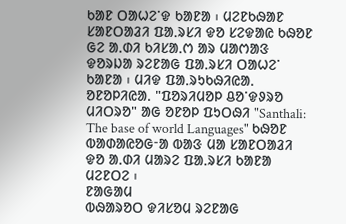ᱠᱟᱱ ᱛᱟᱦᱮᱸᱫ ᱠᱟᱱᱟ ᱾ ᱢᱮᱱᱠᱷᱟᱱ ᱥᱟᱱᱛᱟᱲᱤ ᱯᱟᱹᱨᱥᱤ ᱫᱚ ᱥᱮᱫᱟᱭ ᱠᱷᱚᱱ ᱜᱮ ᱟᱹᱰᱤ ᱠᱤᱥᱟᱹᱬ ᱟᱨ ᱢᱟᱬᱟᱝ ᱫᱚᱨᱡᱟ ᱨᱮᱱᱟᱜ ᱯᱟᱹᱨᱥᱤ ᱛᱟᱦᱮᱸ ᱠᱟᱱᱟ ᱾ ᱢᱤᱫ ᱯᱟᱹᱨᱩᱠᱷᱤᱭᱟᱹ ᱚᱱᱚᱞᱤᱭᱟᱹ "ᱯᱚᱨᱤᱢᱚᱞ ᱪᱚᱸᱫᱽᱨᱚ ᱢᱤᱛᱨᱚ" ᱟᱜ ᱚᱱᱚᱞ ᱯᱩᱛᱷᱤ "Santhali: The base of world Languages" ᱠᱷᱚᱱ ᱵᱟᱰᱟᱭᱚᱜᱼᱟ ᱵᱟᱝ ᱢᱟ ᱥᱟᱱᱛᱟᱲᱤ ᱫᱚ ᱟᱹᱰᱤ ᱢᱟᱨᱮ ᱯᱟᱹᱨᱥᱤ ᱠᱟᱱᱟ ᱢᱮᱱᱛᱮ ᱾
ᱱᱟᱜᱟᱢ
ᱵᱷᱟᱨᱚᱛ ᱫᱤᱥᱚᱢ ᱨᱮᱱᱟᱜ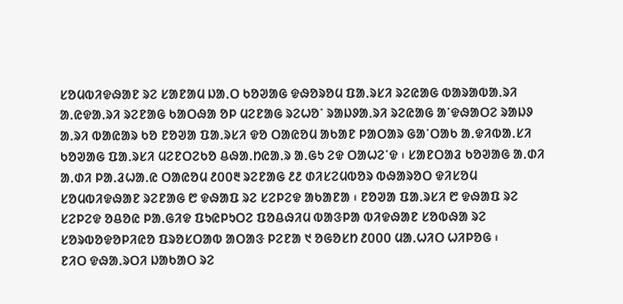ᱥᱚᱢᱵᱤᱫᱷᱟᱱ ᱨᱮ ᱥᱟᱱᱟᱢ ᱡᱟᱹᱛ ᱠᱚᱣᱟᱜ ᱫᱷᱚᱨᱚᱢ ᱯᱟᱹᱨᱥᱤ ᱨᱮᱭᱟᱜ ᱵᱟᱨᱟᱵᱟᱹᱨᱤ ᱟᱹᱭᱫᱟᱹᱨᱤ ᱨᱮᱱᱟᱜ ᱠᱟᱛᱷᱟ ᱚᱞ ᱢᱮᱱᱟᱜ ᱨᱮᱦᱚᱸ ᱨᱟᱡᱽᱟᱹᱨᱤ ᱨᱮᱭᱟᱜ ᱟᱸᱫᱷᱟᱛᱮ ᱨᱟᱡᱽ ᱟᱹᱨᱤ ᱵᱟᱭᱟᱨ ᱠᱚ ᱱᱚᱣᱟ ᱯᱟᱹᱨᱥᱤ ᱫᱚ ᱛᱟᱭᱚᱢ ᱟᱠᱟᱱ ᱞᱟᱛᱟᱨ ᱜᱟᱸᱛᱟᱠ ᱟᱹᱫᱤᱵᱟᱹᱥᱤ ᱠᱚᱣᱟᱜ ᱯᱟᱹᱨᱥᱤ ᱢᱮᱱᱛᱮᱠᱚ ᱪᱷᱟᱹᱴᱭᱟᱹᱨ ᱟᱹᱜᱩ ᱮᱫ ᱛᱟᱦᱮᱸᱫ ᱾ ᱥᱟᱱᱛᱟᱲ ᱠᱚᱣᱟᱜ ᱟᱹᱰᱤ ᱟᱹᱰᱤ ᱞᱟᱹᱲᱦᱟᱹᱭ ᱛᱟᱭᱚᱢ ᱒᱐᱐᱓ ᱨᱮᱱᱟᱜ ᱒᱒ ᱰᱤᱥᱮᱢᱵᱚᱨ ᱵᱷᱟᱨᱚᱛ ᱫᱤᱥᱚᱢ ᱥᱚᱢᱵᱤᱫᱷᱟᱱ ᱨᱮᱱᱟᱜ ᱘ ᱫᱷᱟᱯ ᱨᱮ ᱥᱮᱞᱮᱫ ᱟᱠᱟᱱᱟ ᱾ ᱱᱚᱣᱟ ᱯᱟᱹᱨᱥᱤ ᱘ ᱫᱷᱟᱯ ᱨᱮ ᱥᱮᱞᱮᱫ ᱚᱪᱚᱭ ᱞᱟᱹᱜᱤᱫ ᱯᱩᱭᱞᱩᱛᱮ ᱯᱚᱪᱷᱤᱢ ᱵᱟᱝᱞᱟ ᱵᱤᱫᱷᱟᱱ ᱥᱚᱵᱷᱟ ᱨᱮ ᱥᱚᱨᱵᱚᱫᱚᱞᱤᱭᱚ ᱯᱨᱚᱥᱛᱟᱵ ᱟᱛᱟᱝ ᱞᱮᱱᱟ ᱑ ᱚᱜᱚᱥᱴ ᱒᱐᱐᱐ ᱢᱟᱹᱦᱤᱛ ᱦᱤᱞᱚᱜ ᱾
ᱱᱤᱛ ᱫᱷᱟᱹᱨᱛᱤ ᱡᱟᱠᱟᱛ ᱨᱮ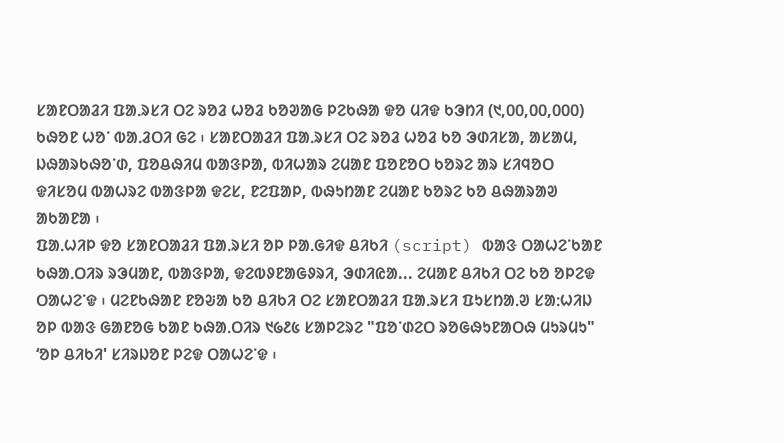ᱥᱟᱱᱛᱟᱲᱤ ᱯᱟᱹᱨᱥᱤ ᱛᱮ ᱨᱚᱲ ᱦᱚᱲ ᱠᱚᱣᱟᱜ ᱞᱮᱠᱷᱟ ᱫᱚ ᱢᱤᱫ ᱠᱳᱴᱤ (᱑,᱐᱐,᱐᱐,᱐᱐᱐) ᱠᱷᱚᱱ ᱦᱚᱸ ᱵᱟᱹᱲᱛᱤ ᱜᱮ ᱾ ᱥᱟᱱᱛᱟᱲᱤ ᱯᱟᱹᱨᱥᱤ ᱛᱮ ᱨᱚᱲ ᱦᱚᱲ ᱠᱚ ᱳᱰᱤᱥᱟ, ᱟᱥᱟᱢ, ᱡᱷᱟᱨᱠᱷᱚᱸᱰ, ᱯᱚᱪᱷᱤᱢ ᱵᱟᱝᱞᱟ, ᱵᱤᱦᱟᱨ ᱮᱢᱟᱱ ᱯᱚᱱᱚᱛ ᱠᱚᱨᱮ ᱟᱨ ᱥᱤᱧᱚᱛ ᱫᱤᱥᱚᱢ ᱵᱟᱦᱨᱮ ᱵᱟᱝᱞᱟ ᱫᱮᱥ, ᱱᱮᱯᱟᱞ, ᱵᱷᱩᱴᱟᱱ ᱮᱢᱟᱱ ᱠᱚᱨᱮ ᱠᱚ ᱪᱷᱟᱨᱟᱣ ᱟᱠᱟᱱᱟ ᱾
ᱯᱟᱹᱦᱤᱞ ᱫᱚ ᱥᱟᱱᱛᱟᱲᱤ ᱯᱟᱹᱨᱥᱤ ᱚᱞ ᱞᱟᱹᱜᱤᱫ ᱪᱤᱠᱤ (script) ᱵᱟᱝ ᱛᱟᱦᱮᱸᱠᱟᱱ ᱠᱷᱟᱹᱛᱤᱨ ᱨᱳᱢᱟᱱ, ᱵᱟᱝᱞᱟ, ᱫᱮᱵᱽᱱᱟᱜᱽᱨᱤ, ᱳᱰᱤᱭᱟ... ᱮᱢᱟᱱ ᱪᱤᱠᱤ ᱛᱮ ᱠᱚ ᱚᱞᱮᱫ ᱛᱟᱦᱮᱸᱫ ᱾ ᱢᱮᱱᱠᱷᱟᱱ ᱱᱚᱶᱟ ᱠᱚ ᱪᱤᱠᱤ ᱛᱮ ᱥᱟᱱᱛᱟᱲᱤ ᱯᱟᱹᱨᱥᱤ ᱯᱩᱥᱴᱟᱹᱣ ᱥᱟᱺᱦᱤᱡ ᱚᱞ ᱵᱟᱝ ᱜᱟᱱᱚᱜ ᱠᱟᱱ ᱠᱷᱟᱹᱛᱤᱨ ᱑᱙᱒᱕ ᱥᱟᱞᱮᱨᱮ "ᱯᱚᱸᱰᱮᱛ ᱨᱚᱜᱷᱩᱱᱟᱛᱷ ᱢᱩᱨᱢᱩ" ‘ᱚᱞ ᱪᱤᱠᱤ' ᱥᱤᱨᱡᱚᱱ ᱞᱮᱫ ᱛᱟᱦᱮᱸᱫ ᱾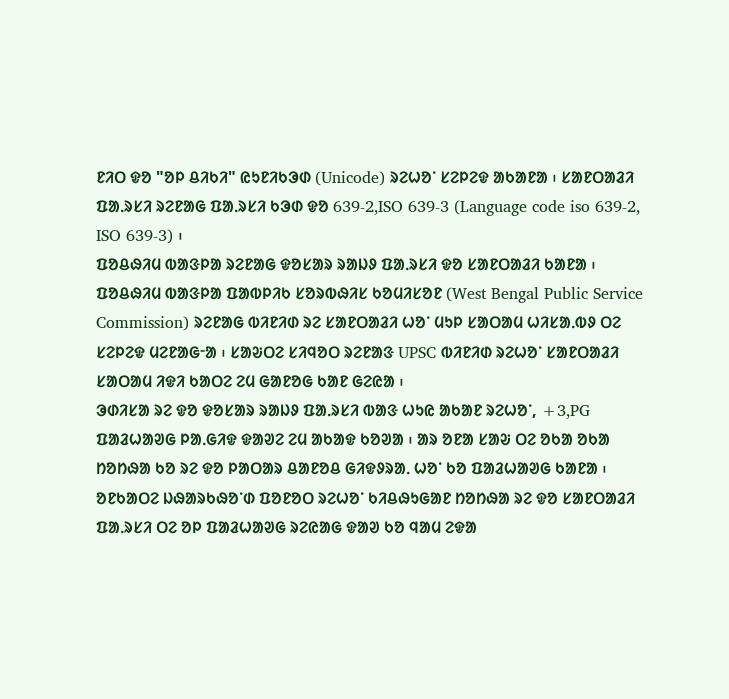ᱱᱤᱛ ᱫᱚ "ᱚᱞ ᱪᱤᱠᱤ" ᱭᱩᱱᱤᱠᱳᱰ (Unicode) ᱨᱮᱦᱚᱸ ᱥᱮᱞᱮᱫ ᱟᱠᱟᱱᱟ ᱾ ᱥᱟᱱᱛᱟᱲᱤ ᱯᱟᱹᱨᱥᱤ ᱨᱮᱱᱟᱜ ᱯᱟᱹᱨᱥᱤ ᱠᱳᱰ ᱫᱚ 639-2,ISO 639-3 (Language code iso 639-2, ISO 639-3) ᱾
ᱯᱚᱪᱷᱤᱢ ᱵᱟᱝᱞᱟ ᱨᱮᱱᱟᱜ ᱫᱚᱥᱟᱨ ᱨᱟᱡᱽ ᱯᱟᱹᱨᱥᱤ ᱫᱚ ᱥᱟᱱᱛᱟᱲᱤ ᱠᱟᱱᱟ ᱾ ᱯᱚᱪᱷᱤᱢ ᱵᱟᱝᱞᱟ ᱯᱟᱵᱞᱤᱠ ᱥᱚᱨᱵᱷᱤᱥ ᱠᱚᱢᱤᱥᱚᱱ (West Bengal Public Service Commission) ᱨᱮᱱᱟᱜ ᱵᱤᱱᱤᱰ ᱨᱮ ᱥᱟᱱᱛᱟᱲᱤ ᱦᱚᱸ ᱢᱩᱞ ᱥᱟᱛᱟᱢ ᱦᱤᱥᱟᱹᱵᱽ ᱛᱮ ᱥᱮᱞᱮᱫ ᱢᱮᱱᱟᱜᱼᱟ ᱾ ᱥᱟᱶᱛᱮ ᱥᱤᱧᱚᱛ ᱨᱮᱱᱟᱝ UPSC ᱵᱤᱱᱤᱰ ᱨᱮᱦᱚᱸ ᱥᱟᱱᱛᱟᱲᱤ ᱥᱟᱛᱟᱢ ᱤᱫᱤ ᱠᱟᱛᱮ ᱮᱢ ᱜᱟᱱᱚᱜ ᱠᱟᱱ ᱜᱮᱭᱟ ᱾
ᱳᱰᱤᱥᱟ ᱨᱮ ᱫᱚ ᱫᱚᱥᱟᱨ ᱨᱟᱡᱽ ᱯᱟᱹᱨᱥᱤ ᱵᱟᱝ ᱦᱩᱭ ᱟᱠᱟᱱ ᱨᱮᱦᱚᱸ, +3,PG ᱯᱟᱲᱦᱟᱣᱜ ᱞᱟᱹᱜᱤᱫ ᱫᱟᱣᱮ ᱮᱢ ᱟᱠᱟᱫ ᱠᱚᱣᱟ ᱾ ᱟᱨ ᱚᱱᱟ ᱥᱟᱶ ᱛᱮ ᱚᱠᱟ ᱚᱠᱟ ᱴᱚᱴᱷᱟ ᱠᱚ ᱨᱮ ᱫᱚ ᱞᱟᱛᱟᱨ ᱪᱟᱱᱚᱪ ᱜᱤᱫᱽᱨᱟᱹ ᱦᱚᱸ ᱠᱚ ᱯᱟᱲᱦᱟᱣᱜ ᱠᱟᱱᱟ ᱾ ᱚᱱᱠᱟᱛᱮ ᱡᱷᱟᱨᱠᱷᱚᱸᱰ ᱯᱚᱱᱚᱛ ᱨᱮᱦᱚᱸ ᱠᱤᱪᱷᱩᱜᱟᱱ ᱴᱚᱴᱷᱟ ᱨᱮ ᱫᱚ ᱥᱟᱱᱛᱟᱲᱤ ᱯᱟᱹᱨᱥᱤ ᱛᱮ ᱚᱞ ᱯᱟᱲᱦᱟᱣᱜ ᱨᱮᱭᱟᱜ ᱫᱟᱣ ᱠᱚ ᱧᱟᱢ ᱮᱫᱟ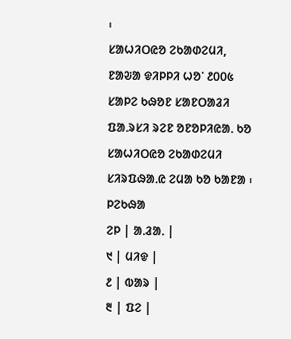᱾
ᱥᱟᱦᱤᱛᱭᱚ ᱮᱠᱟᱰᱮᱢᱤ, ᱱᱟᱶᱟ ᱫᱤᱞᱞᱤ ᱦᱚᱸ ᱒᱐᱐᱕ ᱥᱟᱞᱮ ᱠᱷᱚᱱ ᱥᱟᱱᱛᱟᱲᱤ ᱯᱟᱹᱨᱥᱤ ᱨᱮᱱ ᱚᱱᱚᱞᱤᱭᱟᱹ ᱠᱚ ᱥᱟᱦᱤᱛᱭᱚ ᱮᱠᱟᱰᱮᱢᱤ ᱥᱤᱨᱯᱷᱟᱹᱭ ᱮᱢᱟ ᱠᱚ ᱠᱟᱱᱟ ᱾
ᱞᱮᱠᱷᱟ
ᱮᱞ | ᱟᱹᱲᱟᱹ |
᱑ | ᱢᱤᱫ |
᱒ | ᱵᱟᱨ |
᱓ | ᱯᱮ |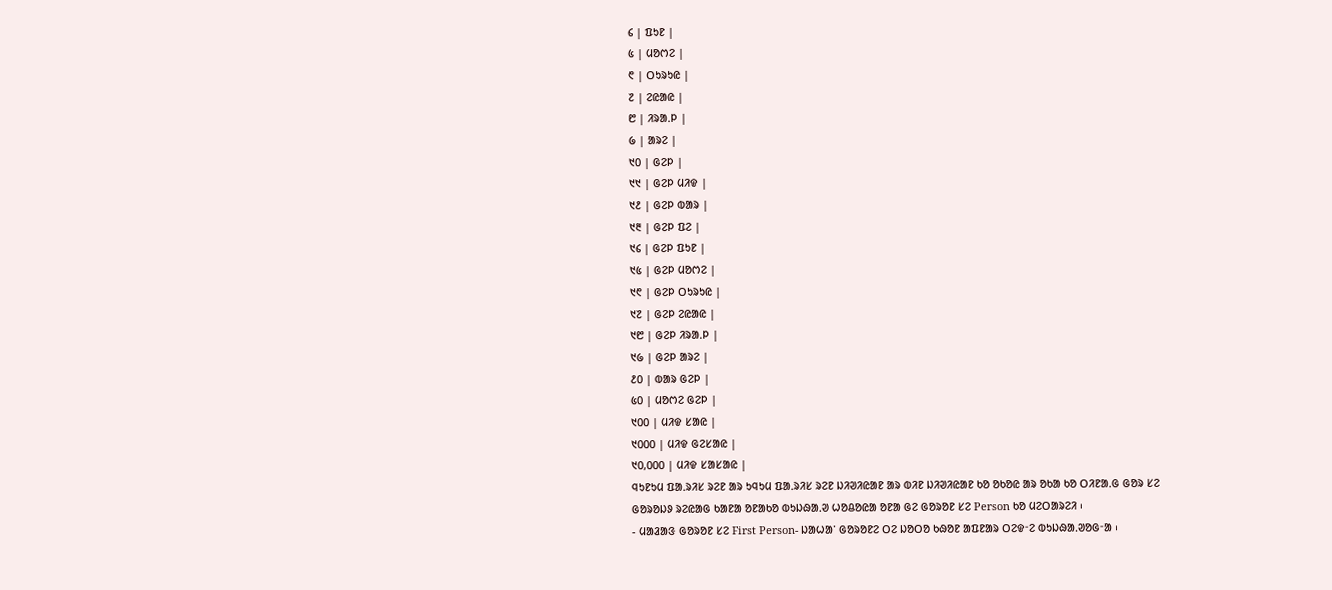᱔ | ᱯᱩᱱ |
᱕ | ᱢᱚᱬᱮ |
᱖ | ᱛᱩᱨᱩᱭ |
᱗ | ᱮᱭᱟᱭ |
᱘ | ᱤᱨᱟᱹᱞ |
᱙ | ᱟᱨᱮ |
᱑᱐ | ᱜᱮᱞ |
᱑᱑ | ᱜᱮᱞ ᱢᱤᱫ |
᱑᱒ | ᱜᱮᱞ ᱵᱟᱨ |
᱑᱓ | ᱜᱮᱞ ᱯᱮ |
᱑᱔ | ᱜᱮᱞ ᱯᱩᱱ |
᱑᱕ | ᱜᱮᱞ ᱢᱚᱬᱮ |
᱑᱖ | ᱜᱮᱞ ᱛᱩᱨᱩᱭ |
᱑᱗ | ᱜᱮᱞ ᱮᱭᱟᱭ |
᱑᱘ | ᱜᱮᱞ ᱤᱨᱟᱹᱞ |
᱑᱙ | ᱜᱮᱞ ᱟᱨᱮ |
᱒᱐ | ᱵᱟᱨ ᱜᱮᱞ |
᱕᱐ | ᱢᱚᱬᱮ ᱜᱮᱞ |
᱑᱐᱐ | ᱢᱤᱫ ᱥᱟᱭ |
᱑᱐᱐᱐ | ᱢᱤᱫ ᱜᱮᱥᱟᱭ |
᱑᱐,᱐᱐᱐ | ᱢᱤᱫ ᱥᱟᱥᱟᱭ |
ᱧᱩᱱᱩᱢ ᱯᱟᱹᱨᱤᱥ ᱨᱮᱱ ᱟᱨ ᱩᱧᱩᱢ ᱯᱟᱹᱨᱤᱥ ᱨᱮᱱ ᱡᱤᱣᱤᱭᱟᱱ ᱟᱨ ᱵᱤᱱ ᱡᱤᱣᱤᱭᱟᱱ ᱠᱚ ᱚᱠᱚᱭ ᱟᱨ ᱚᱠᱟ ᱠᱚ ᱛᱤᱱᱟᱹᱜ ᱜᱚᱨ ᱥᱮ ᱜᱚᱨᱚᱡᱽ ᱨᱮᱭᱟᱜ ᱠᱟᱱᱟ ᱚᱱᱟᱠᱚ ᱵᱩᱡᱷᱟᱹᱣ ᱦᱚᱪᱚᱭᱟ ᱚᱱᱟ ᱜᱮ ᱜᱚᱨᱚᱱ ᱥᱮ Person ᱠᱚ ᱢᱮᱛᱟᱨᱮᱤ ᱾
- ᱢᱟᱲᱟᱝ ᱜᱚᱨᱚᱱ ᱥᱮ First Person- ᱡᱟᱦᱟᱸ ᱜᱚᱨᱚᱱᱮ ᱛᱮ ᱡᱚᱛᱚ ᱠᱷᱚᱱ ᱟᱯᱱᱟᱨ ᱛᱮᱫᱼᱮ ᱵᱩᱡᱷᱟᱹᱣᱚᱜᱼᱟ ᱾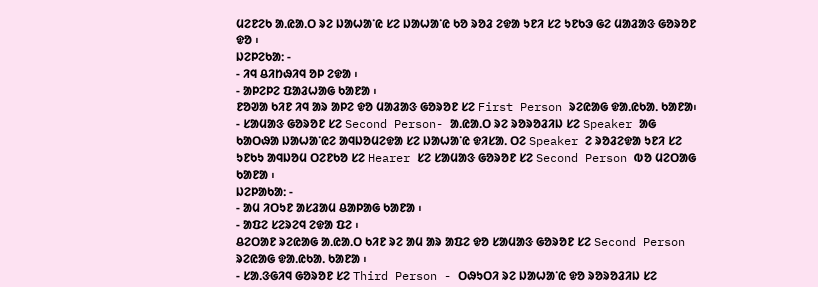ᱢᱮᱱᱮᱠ ᱟᱹᱭᱟᱹᱛ ᱨᱮ ᱡᱟᱦᱟᱸᱭ ᱥᱮ ᱡᱟᱦᱟᱸᱭ ᱠᱚ ᱨᱚᱲ ᱮᱫᱟ ᱩᱱᱤ ᱥᱮ ᱩᱱᱠᱳ ᱜᱮ ᱢᱟᱲᱟᱝ ᱜᱚᱨᱚᱱ ᱫᱚ ᱾
ᱡᱮᱞᱮᱠᱟᱺ -
- ᱤᱧ ᱪᱤᱴᱷᱤᱧ ᱚᱞ ᱮᱫᱟ ᱾
- ᱟᱞᱮᱞᱮ ᱯᱟᱲᱦᱟᱜ ᱠᱟᱱᱟ ᱾
ᱱᱚᱣᱟ ᱠᱤᱱ ᱤᱧ ᱟᱨ ᱟᱞᱮ ᱫᱚ ᱢᱟᱲᱟᱝ ᱜᱚᱨᱚᱱ ᱥᱮ First Person ᱨᱮᱭᱟᱜ ᱫᱟᱹᱭᱠᱟᱹ ᱠᱟᱱᱟ᱾
- ᱥᱟᱢᱟᱝ ᱜᱚᱨᱚᱱ ᱥᱮ Second Person- ᱟᱹᱭᱟᱹᱛ ᱨᱮ ᱨᱚᱨᱚᱲᱤᱡ ᱥᱮ Speaker ᱟᱜ ᱠᱟᱛᱷᱟ ᱡᱟᱦᱟᱸᱭᱮ ᱟᱧᱡᱚᱢᱮᱫᱟ ᱥᱮ ᱡᱟᱦᱟᱸᱭ ᱫᱤᱥᱟᱹ ᱛᱮ Speaker ᱮ ᱨᱚᱲᱮᱫᱟ ᱩᱱᱤ ᱥᱮ ᱩᱱᱠᱩ ᱟᱧᱡᱚᱢ ᱛᱮᱱᱠᱚ ᱥᱮ Hearer ᱥᱮ ᱥᱟᱢᱟᱝ ᱜᱚᱨᱚᱱ ᱥᱮ Second Person ᱵᱚ ᱢᱮᱛᱟᱜ ᱠᱟᱱᱟ ᱾
ᱡᱮᱞᱟᱠᱟᱺ -
- ᱟᱢ ᱤᱛᱩᱱ ᱟᱥᱲᱟᱢ ᱪᱟᱞᱟᱜ ᱠᱟᱱᱟ ᱾
- ᱟᱯᱮ ᱥᱮᱨᱮᱧ ᱮᱫᱟ ᱯᱮ ᱾
ᱪᱮᱛᱟᱱ ᱨᱮᱭᱟᱜ ᱟᱹᱭᱟᱹᱛ ᱠᱤᱱ ᱨᱮ ᱟᱢ ᱟᱨ ᱟᱯᱮ ᱫᱚ ᱥᱟᱢᱟᱝ ᱜᱚᱨᱚᱱ ᱥᱮ Second Person ᱨᱮᱭᱟᱜ ᱫᱟᱹᱭᱠᱟᱹ ᱠᱟᱱᱟ ᱾
- ᱥᱟᱹᱝᱜᱤᱧ ᱜᱚᱨᱚᱱ ᱥᱮ Third Person - ᱛᱷᱩᱛᱤ ᱨᱮ ᱡᱟᱦᱟᱸᱭ ᱫᱚ ᱨᱚᱨᱚᱲᱤᱡ ᱥᱮ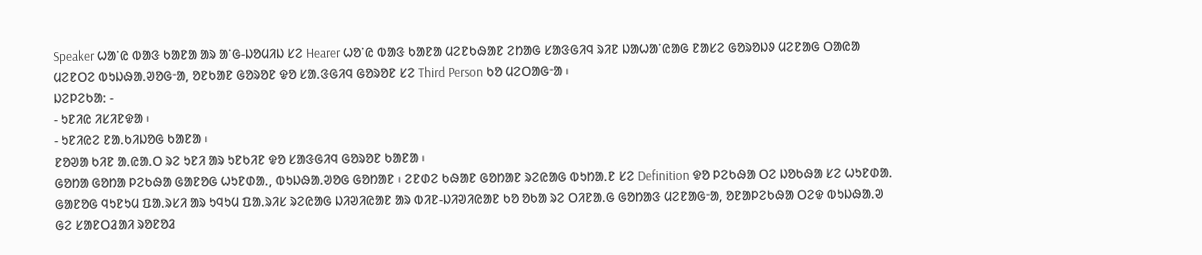Speaker ᱦᱟᱸᱭ ᱵᱟᱝ ᱠᱟᱱᱟ ᱟᱨ ᱟᱸᱜ-ᱡᱚᱢᱤᱡ ᱥᱮ Hearer ᱦᱚᱸᱭ ᱵᱟᱝ ᱠᱟᱱᱟ ᱢᱮᱱᱠᱷᱟᱱ ᱮᱴᱟᱜ ᱥᱟᱝᱜᱤᱧ ᱨᱤᱱ ᱡᱟᱦᱟᱸᱭᱟᱜ ᱱᱟᱥᱮ ᱜᱚᱨᱚᱡᱽ ᱢᱮᱱᱟᱜ ᱛᱟᱭᱟ ᱢᱮᱱᱛᱮ ᱵᱩᱡᱷᱟᱹᱣᱚᱜᱼᱟ, ᱚᱱᱠᱟᱱ ᱜᱚᱨᱚᱱ ᱫᱚ ᱥᱟᱹᱝᱜᱤᱧ ᱜᱚᱨᱚᱱ ᱥᱮ Third Person ᱠᱚ ᱢᱮᱛᱟᱜᱼᱟ ᱾
ᱡᱮᱞᱮᱠᱟᱺ -
- ᱩᱱᱤᱭ ᱤᱥᱤᱱᱫᱟ ᱾
- ᱩᱱᱤᱭᱮ ᱱᱟᱹᱠᱤᱡᱚᱜ ᱠᱟᱱᱟ ᱾
ᱱᱚᱣᱟ ᱠᱤᱱ ᱟᱹᱭᱟᱹᱛ ᱨᱮ ᱩᱱᱤ ᱟᱨ ᱩᱱᱠᱤᱱ ᱫᱚ ᱥᱟᱝᱜᱤᱧ ᱜᱚᱨᱚᱱ ᱠᱟᱱᱟ ᱾
ᱜᱚᱴᱟ ᱜᱚᱴᱟ ᱞᱮᱠᱷᱟ ᱜᱟᱱᱚᱜ ᱦᱩᱱᱰᱟᱹ, ᱵᱩᱡᱷᱟᱹᱣᱚᱜ ᱜᱚᱴᱟᱱ ᱾ ᱮᱱᱰᱮ ᱠᱷᱟᱱ ᱜᱚᱴᱟᱱ ᱨᱮᱭᱟᱜ ᱵᱩᱴᱟᱹᱱ ᱥᱮ Definition ᱫᱚ ᱞᱮᱠᱷᱟ ᱛᱮ ᱡᱚᱠᱷᱟ ᱥᱮ ᱦᱩᱱᱰᱟᱹ ᱜᱟᱱᱚᱜ ᱧᱩᱱᱩᱢ ᱯᱟᱹᱨᱥᱤ ᱟᱨ ᱩᱧᱩᱢ ᱯᱟᱹᱨᱤᱥ ᱨᱮᱭᱟᱜ ᱡᱤᱣᱤᱭᱟᱱ ᱟᱨ ᱵᱤᱱ-ᱡᱤᱣᱤᱭᱟᱱ ᱠᱚ ᱚᱠᱟ ᱨᱮ ᱛᱤᱱᱟᱹᱜ ᱜᱚᱴᱟᱝ ᱢᱮᱱᱟᱜᱼᱟ, ᱚᱱᱟᱞᱮᱠᱷᱟ ᱛᱮᱫ ᱵᱩᱡᱷᱟᱹᱣ ᱜᱮ ᱥᱟᱱᱛᱲᱟᱤ ᱨᱚᱱᱚᱲ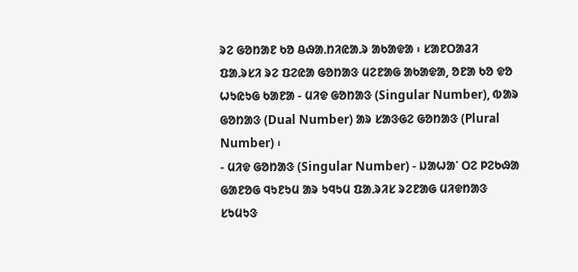ᱨᱮ ᱜᱚᱴᱟᱱ ᱠᱚ ᱪᱷᱟᱹᱴᱤᱭᱟᱹᱨ ᱟᱠᱟᱫᱟ ᱾ ᱥᱟᱱᱛᱟᱲᱤ ᱯᱟᱹᱨᱥᱤ ᱨᱮ ᱯᱮᱭᱟ ᱜᱚᱴᱟᱝ ᱢᱮᱱᱟᱜ ᱟᱠᱟᱫᱟ, ᱚᱱᱟ ᱠᱚ ᱫᱚ ᱦᱩᱭᱩᱜ ᱠᱟᱱᱟ - ᱢᱤᱫ ᱜᱚᱴᱟᱝ (Singular Number), ᱵᱟᱨ ᱜᱚᱴᱟᱝ (Dual Number) ᱟᱨ ᱥᱟᱝᱜᱮ ᱜᱚᱴᱟᱝ (Plural Number) ᱾
- ᱢᱤᱫ ᱜᱚᱴᱟᱝ (Singular Number) - ᱡᱟᱦᱟᱸ ᱛᱮ ᱞᱮᱠᱷᱟ ᱜᱟᱱᱚᱜ ᱧᱩᱱᱩᱢ ᱟᱨ ᱩᱧᱩᱢ ᱯᱟᱹᱨᱤᱥ ᱨᱮᱱᱟᱜ ᱢᱤᱫᱴᱟᱝ ᱥᱩᱢᱩᱝ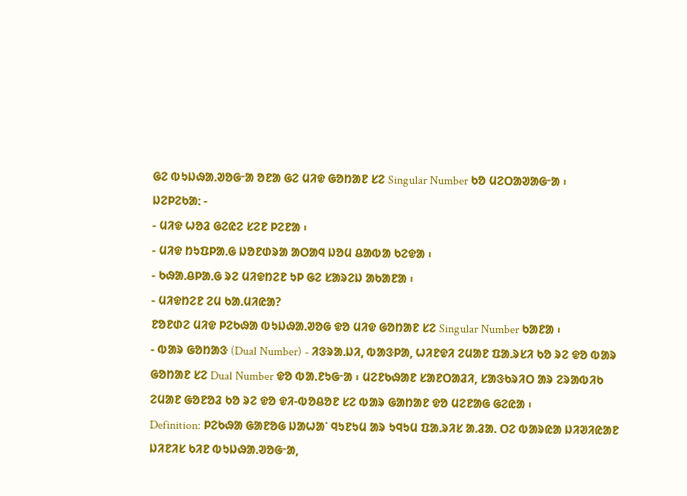ᱜᱮ ᱵᱩᱡᱷᱟᱹᱣᱚᱜᱼᱟ ᱚᱱᱟ ᱜᱮ ᱢᱤᱫ ᱜᱚᱴᱟᱱ ᱥᱮ Singular Number ᱠᱚ ᱢᱮᱛᱟᱣᱟᱜᱼᱟ ᱾
ᱡᱮᱞᱮᱠᱟᱺ -
- ᱢᱤᱫ ᱦᱚᱲ ᱜᱮᱭᱮ ᱥᱮᱱ ᱞᱮᱱᱟ ᱾
- ᱢᱤᱫ ᱴᱩᱯᱞᱟᱹᱜ ᱡᱚᱱᱰᱨᱟ ᱟᱛᱟᱧ ᱡᱚᱢ ᱪᱟᱵᱟ ᱠᱮᱫᱟ ᱾
- ᱠᱷᱟᱹᱪᱞᱟᱹᱜ ᱨᱮ ᱢᱤᱫᱴᱮᱱ ᱩᱞ ᱜᱮ ᱥᱟᱨᱮᱡ ᱟᱠᱟᱱᱟ ᱾
- ᱢᱤᱫᱴᱮᱱ ᱮᱢ ᱠᱟᱹᱢᱤᱭᱟ?
ᱱᱚᱱᱰᱮ ᱢᱤᱫ ᱞᱮᱠᱷᱟ ᱵᱩᱡᱷᱟᱹᱣᱚᱜ ᱫᱚ ᱢᱤᱫ ᱜᱚᱴᱟᱱ ᱥᱮ Singular Number ᱠᱟᱱᱟ ᱾
- ᱵᱟᱨ ᱜᱚᱴᱟᱝ (Dual Number) - ᱤᱝᱨᱟᱹᱡᱤ, ᱵᱟᱝᱞᱟ, ᱦᱤᱱᱫᱤ ᱮᱢᱟᱱ ᱯᱟᱹᱨᱥᱤ ᱠᱚ ᱨᱮ ᱫᱚ ᱵᱟᱨ ᱜᱚᱴᱟᱱ ᱥᱮ Dual Number ᱫᱚ ᱵᱟᱹᱱᱩᱜᱼᱟ ᱾ ᱢᱮᱱᱠᱷᱟᱱ ᱥᱟᱱᱛᱟᱲᱤ, ᱥᱟᱝᱠᱨᱤᱛ ᱟᱨ ᱮᱨᱟᱵᱤᱠ ᱮᱢᱟᱱ ᱜᱚᱱᱚᱲ ᱠᱚ ᱨᱮ ᱫᱚ ᱫᱤ-ᱵᱚᱪᱚᱱ ᱥᱮ ᱵᱟᱨ ᱜᱟᱴᱟᱱ ᱫᱚ ᱢᱮᱱᱟᱜ ᱜᱮᱭᱟ ᱾
Definition: ᱞᱮᱠᱷᱟ ᱜᱟᱱᱚᱜ ᱡᱟᱦᱟᱸ ᱧᱩᱱᱩᱢ ᱟᱨ ᱩᱧᱩᱢ ᱯᱟᱹᱨᱤᱥ ᱟᱹᱲᱟᱹ ᱛᱮ ᱵᱟᱨᱭᱟ ᱡᱤᱣᱤᱭᱟᱱ ᱡᱤᱱᱤᱥ ᱠᱤᱱ ᱵᱩᱡᱷᱟᱹᱣᱚᱜᱼᱟ,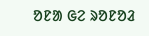ᱚᱱᱟ ᱜᱮ ᱨᱚᱱᱚᱲ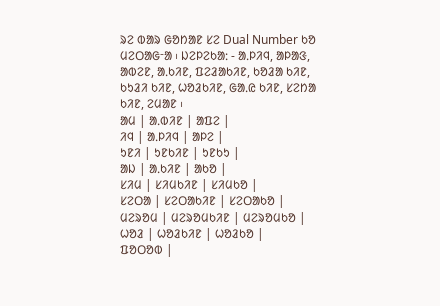ᱨᱮ ᱵᱟᱨ ᱜᱚᱴᱟᱱ ᱥᱮ Dual Number ᱠᱚ ᱢᱮᱛᱟᱜᱼᱟ ᱾ ᱡᱮᱞᱮᱠᱟᱺ - ᱟᱹᱞᱤᱧ, ᱟᱞᱟᱝ, ᱟᱵᱮᱱ, ᱟᱹᱠᱤᱱ, ᱯᱮᱲᱟᱠᱤᱱ, ᱠᱚᱲᱟ ᱠᱤᱱ, ᱠᱩᱲᱤ ᱠᱤᱱ, ᱦᱚᱲᱠᱤᱱ, ᱜᱟᱹᱭ ᱠᱤᱱ, ᱥᱮᱴᱟ ᱠᱤᱱ, ᱮᱢᱟᱱ ᱾
ᱟᱢ | ᱟᱹᱵᱤᱱ | ᱟᱯᱮ |
ᱤᱧ | ᱟᱹᱞᱤᱧ | ᱟᱞᱮ |
ᱩᱱᱤ | ᱩᱱᱠᱤᱱ | ᱩᱱᱠᱩ |
ᱟᱡ | ᱟᱹᱠᱤᱱ | ᱟᱠᱚ |
ᱥᱤᱢ | ᱥᱤᱢᱠᱤᱱ | ᱥᱤᱢᱠᱚ |
ᱥᱮᱛᱟ | ᱥᱮᱛᱟᱠᱤᱱ | ᱥᱮᱛᱟᱠᱚ |
ᱢᱮᱨᱚᱢ | ᱢᱮᱨᱚᱢᱠᱤᱱ | ᱢᱮᱨᱚᱢᱠᱚ |
ᱦᱚᱲ | ᱦᱚᱲᱠᱤᱱ | ᱦᱚᱲᱠᱚ |
ᱯᱚᱛᱚᱵ |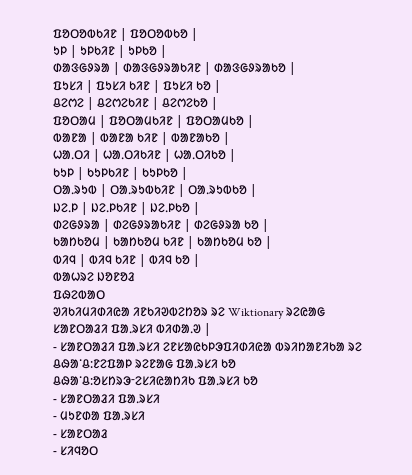ᱯᱚᱛᱚᱵᱠᱤᱱ | ᱯᱚᱛᱚᱵᱠᱚ |
ᱩᱞ | ᱩᱞᱠᱤᱱ | ᱩᱞᱠᱚ |
ᱰᱟᱝᱜᱽᱨᱟ | ᱰᱟᱝᱜᱽᱨᱟᱠᱤᱱ | ᱰᱟᱝᱜᱽᱨᱟᱠᱚ |
ᱯᱩᱥᱤ | ᱯᱩᱥᱤ ᱠᱤᱱ | ᱯᱩᱥᱤ ᱠᱚ |
ᱪᱮᱬᱮ | ᱪᱮᱬᱮᱠᱤᱱ | ᱪᱮᱬᱮᱠᱚ |
ᱯᱚᱛᱟᱢ | ᱯᱚᱛᱟᱢᱠᱤᱱ | ᱯᱚᱛᱟᱢᱠᱚ |
ᱵᱟᱱᱟ | ᱵᱟᱱᱟ ᱠᱤᱱ | ᱵᱟᱱᱟᱠᱚ |
ᱦᱟᱹᱛᱤ | ᱦᱟᱹᱛᱤᱠᱤᱱ | ᱦᱟᱹᱛᱤᱠᱚ |
ᱠᱩᱞ | ᱠᱩᱞᱠᱤᱱ | ᱠᱩᱞᱠᱚ |
ᱛᱟᱹᱨᱩᱵ | ᱛᱟᱹᱨᱩᱵᱠᱤᱱ | ᱛᱟᱹᱨᱩᱵᱠᱚ |
ᱡᱮᱹᱞ | ᱡᱮᱹᱞᱠᱤᱱ | ᱡᱮᱹᱞᱠᱚ |
ᱰᱮᱜᱽᱨᱟ | ᱰᱮᱜᱽᱨᱟᱠᱤᱱ | ᱰᱮᱜᱽᱨᱟ ᱠᱚ |
ᱠᱟᱴᱠᱚᱢ | ᱠᱟᱴᱠᱚᱢ ᱠᱤᱱ | ᱠᱟᱴᱠᱚᱢ ᱠᱚ |
ᱵᱤᱧ | ᱵᱤᱧ ᱠᱤᱱ | ᱵᱤᱧ ᱠᱚ |
ᱵᱟᱦᱨᱮ ᱡᱚᱱᱚᱲ
ᱯᱷᱮᱵᱟᱛ
ᱣᱤᱠᱤᱢᱤᱰᱤᱭᱟ ᱤᱱᱠᱤᱣᱵᱮᱴᱚᱨ ᱨᱮ Wiktionary ᱨᱮᱭᱟᱜ ᱥᱟᱱᱛᱟᱲᱤ ᱯᱟᱹᱨᱥᱤ ᱵᱤᱰᱟᱹᱣ |
- ᱥᱟᱱᱛᱟᱲᱤ ᱯᱟᱹᱨᱥᱤ ᱮᱱᱥᱟᱭᱠᱞᱳᱯᱤᱰᱤᱭᱟ ᱵᱨᱤᱴᱟᱱᱤᱠᱟ ᱨᱮ
ᱪᱷᱟᱸᱪ:ᱱᱮᱯᱟᱞ ᱨᱮᱱᱟᱜ ᱯᱟᱹᱨᱥᱤ ᱠᱚ ᱪᱷᱟᱸᱪ:ᱚᱥᱴᱨᱳᱼᱮᱥᱤᱭᱟᱴᱤᱠ ᱯᱟᱹᱨᱥᱤ ᱠᱚ
- ᱥᱟᱱᱛᱟᱲᱤ ᱯᱟᱹᱨᱥᱤ
- ᱢᱩᱱᱰᱟ ᱯᱟᱹᱨᱥᱤ
- ᱥᱟᱱᱛᱟᱲ
- ᱥᱤᱧᱚᱛ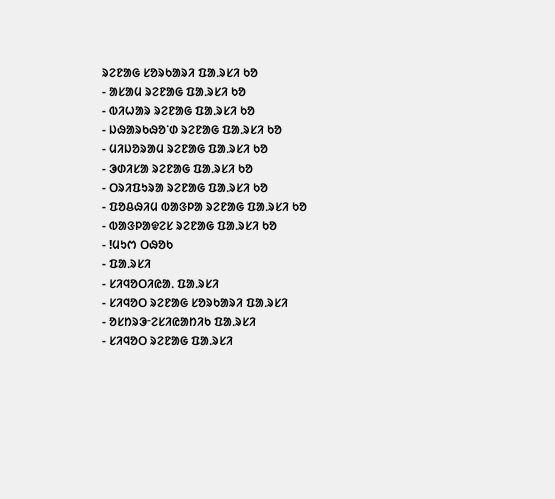ᱨᱮᱱᱟᱜ ᱥᱚᱨᱠᱟᱨᱤ ᱯᱟᱹᱨᱥᱤ ᱠᱚ
- ᱟᱥᱟᱢ ᱨᱮᱱᱟᱜ ᱯᱟᱹᱨᱥᱤ ᱠᱚ
- ᱵᱤᱦᱟᱨ ᱨᱮᱱᱟᱜ ᱯᱟᱹᱨᱥᱤ ᱠᱚ
- ᱡᱷᱟᱨᱠᱷᱚᱸᱰ ᱨᱮᱱᱟᱜ ᱯᱟᱹᱨᱥᱤ ᱠᱚ
- ᱢᱤᱡᱚᱨᱟᱢ ᱨᱮᱱᱟᱜ ᱯᱟᱹᱨᱥᱤ ᱠᱚ
- ᱳᱰᱤᱥᱟ ᱨᱮᱱᱟᱜ ᱯᱟᱹᱨᱥᱤ ᱠᱚ
- ᱛᱨᱤᱯᱩᱨᱟ ᱨᱮᱱᱟᱜ ᱯᱟᱹᱨᱥᱤ ᱠᱚ
- ᱯᱚᱪᱷᱤᱢ ᱵᱟᱝᱞᱟ ᱨᱮᱱᱟᱜ ᱯᱟᱹᱨᱥᱤ ᱠᱚ
- ᱵᱟᱝᱞᱟᱫᱮᱥ ᱨᱮᱱᱟᱜ ᱯᱟᱹᱨᱥᱤ ᱠᱚ
- !ᱢᱩᱬ ᱛᱷᱚᱠ
- ᱯᱟᱹᱨᱥᱤ
- ᱥᱤᱧᱚᱛᱤᱭᱟᱹ ᱯᱟᱹᱨᱥᱤ
- ᱥᱤᱧᱚᱛ ᱨᱮᱱᱟᱜ ᱥᱚᱨᱠᱟᱨᱤ ᱯᱟᱹᱨᱥᱤ
- ᱚᱥᱴᱨᱳᱼᱮᱥᱤᱭᱟᱴᱤᱠ ᱯᱟᱹᱨᱥᱤ
- ᱥᱤᱧᱚᱛ ᱨᱮᱱᱟᱜ ᱯᱟᱹᱨᱥᱤ